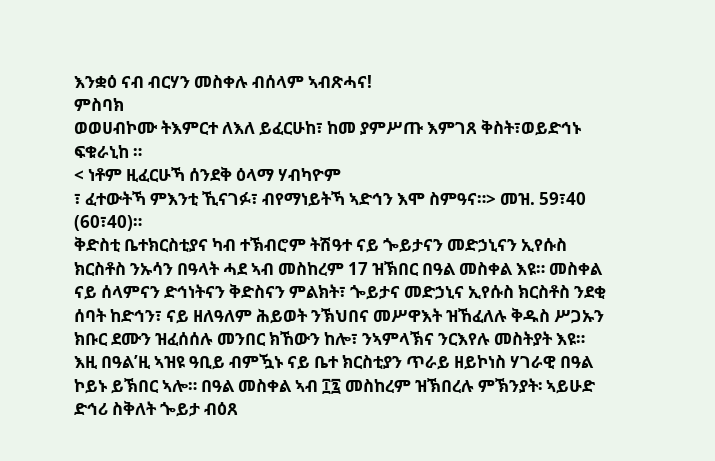እንቋዕ ናብ ብርሃን መስቀሉ ብሰላም ኣብጽሓና!
ምስባክ
ወወሀብኮሙ ትእምርተ ለእለ ይፈርሁከ፣ ከመ ያምሥጡ እምገጸ ቅስት፣ወይድኅኑ ፍቁራኒከ ።
< ነቶም ዚፈርሁኻ ሰንደቅ ዕላማ ሃብካዮም
፣ ፈተውትኻ ምእንቲ ኺናገፉ፣ ብየማነይትኻ ኣድኅን እሞ ስምዓና።> መዝ. 59፣40 (60፣40)።
ቅድስቲ ቤተክርስቲያና ካብ ተኽብሮም ትሽዓተ ናይ ጐይታናን መድኃኒናን ኢየሱስ ክርስቶስ ንኡሳን በዓላት ሓደ ኣብ መስከረም 17 ዝኽበር በዓል መስቀል እዩ። መስቀል ናይ ሰላምናን ድኅነትናን ቅድስናን ምልክት፣ ጐይታና መድኃኒና ኢየሱስ ክርስቶስ ንደቂ ሰባት ከድኅን፣ ናይ ዘለዓለም ሕይወት ንኽህበና መሥዋእት ዝኸፈለሉ ቅዱስ ሥጋኡን ክቡር ደሙን ዝፈሰሰሉ መንበር ክኸውን ከሎ፣ ንኣምላኽና ንርእየሉ መስትያት እዩ።
እዚ በዓል’ዚ ኣዝዩ ዓቢይ ብምዃኑ ናይ ቤተ ክርስቲያን ጥራይ ዘይኮነስ ሃገራዊ በዓል ኮይኑ ይኽበር ኣሎ። በዓል መስቀል ኣብ ፲፯ መስከረም ዝኽበረሉ ምኽንያት፡ ኣይሁድ ድኅሪ ስቅለት ጐይታ ብዕጸ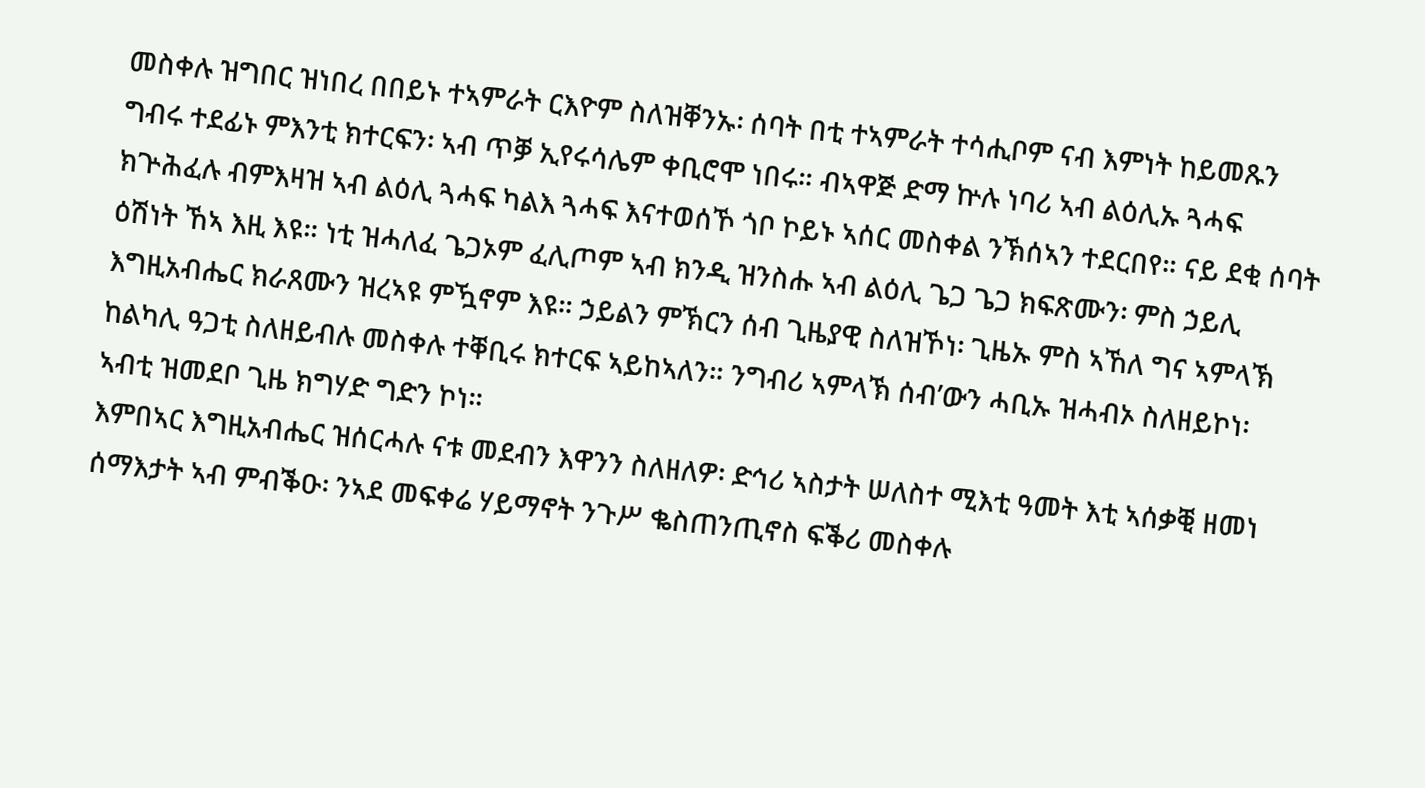መስቀሉ ዝግበር ዝነበረ በበይኑ ተኣምራት ርእዮም ስለዝቐንኡ፡ ሰባት በቲ ተኣምራት ተሳሒቦም ናብ እምነት ከይመጹን ግብሩ ተደፊኑ ምእንቲ ክተርፍን፡ ኣብ ጥቓ ኢየሩሳሌም ቀቢሮሞ ነበሩ። ብኣዋጅ ድማ ኵሉ ነባሪ ኣብ ልዕሊኡ ጓሓፍ ክጕሕፈሉ ብምእዛዝ ኣብ ልዕሊ ጓሓፍ ካልእ ጓሓፍ እናተወሰኾ ጎቦ ኮይኑ ኣሰር መስቀል ንኽሰኣን ተደርበየ። ናይ ደቂ ሰባት ዕሽነት ኸኣ እዚ እዩ። ነቲ ዝሓለፈ ጌጋኦም ፈሊጦም ኣብ ክንዲ ዝንስሑ ኣብ ልዕሊ ጌጋ ጌጋ ክፍጽሙን፡ ምስ ኃይሊ እግዚአብሔር ክራጸሙን ዝረኣዩ ምዃኖም እዩ። ኃይልን ምኽርን ሰብ ጊዜያዊ ስለዝኾነ፡ ጊዜኡ ምስ ኣኸለ ግና ኣምላኽ ከልካሊ ዓጋቲ ስለዘይብሉ መስቀሉ ተቐቢሩ ክተርፍ ኣይከኣለን። ንግብሪ ኣምላኽ ሰብ’ውን ሓቢኡ ዝሓብኦ ስለዘይኮነ፡ ኣብቲ ዝመደቦ ጊዜ ክግሃድ ግድን ኮነ።
እምበኣር እግዚአብሔር ዝሰርሓሉ ናቱ መደብን እዋንን ስለዘለዎ፡ ድኅሪ ኣስታት ሠለስተ ሚእቲ ዓመት እቲ ኣሰቃቒ ዘመነ ሰማእታት ኣብ ምብቕዑ፡ ንኣደ መፍቀሬ ሃይማኖት ንጉሥ ቈስጠንጢኖስ ፍቕሪ መስቀሉ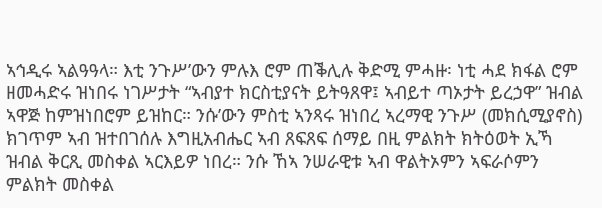ኣኅዲሩ ኣልዓዓላ። እቲ ንጉሥ’ውን ምሉእ ሮም ጠቕሊሉ ቅድሚ ምሓዙ፡ ነቲ ሓደ ክፋል ሮም ዘመሓድሩ ዝነበሩ ነገሥታት “ኣብያተ ክርስቲያናት ይትዓጸዋ፤ ኣብይተ ጣኦታት ይረኃዋ” ዝብል ኣዋጅ ከምዝነበሮም ይዝከር። ንሱ’ውን ምስቲ ኣንጻሩ ዝነበረ ኣረማዊ ንጉሥ (መክሲሚያኖስ) ክገጥም ኣብ ዝተበገሰሉ እግዚአብሔር ኣብ ጸፍጸፍ ሰማይ በዚ ምልክት ክትዕወት ኢኻ ዝብል ቅርጺ መስቀል ኣርእይዎ ነበረ። ንሱ ኸኣ ንሠራዊቱ ኣብ ዋልትኦምን ኣፍራሶምን ምልክት መስቀል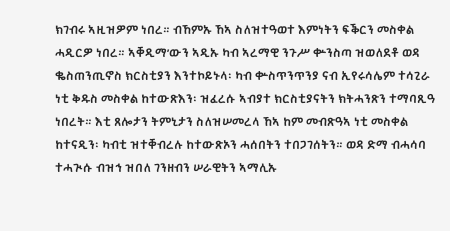ክገብሩ ኣዚዝዎም ነበረ። ብኸምኡ ኸኣ ስለዝተዓወተ እምነትን ፍቕርን መስቀል ሓዲርዎ ነበረ። ኣቐዲማ’ውን ኣዲኡ ካብ ኣረማዊ ንጉሥ ቍንስጣ ዝወለደቶ ወዳ ቈስጠንጢኖስ ክርስቲያን እንተኮይኑላ፡ ካብ ቍስጥንጥንያ ናብ ኢየሩሳሌም ተሳጊራ ነቲ ቅዱስ መስቀል ከተውጽእን፡ ዝፈረሱ ኣብያተ ክርስቲያናትን ክትሓንጽን ተማባጺዓ ነበረት። እቲ ጸሎታን ትምኒታን ስለዝሠመረላ ኸኣ ከም መብጽዓኣ ነቲ መስቀል ከተናዲን፡ ካብቲ ዝተቐብረሉ ከተውጽኦን ሓሰበትን ተበጋገሰትን። ወዳ ድማ ብሓሳባ ተሓጒሱ ብዝኅ ዝበለ ገንዘብን ሠራዊትን ኣማሊኡ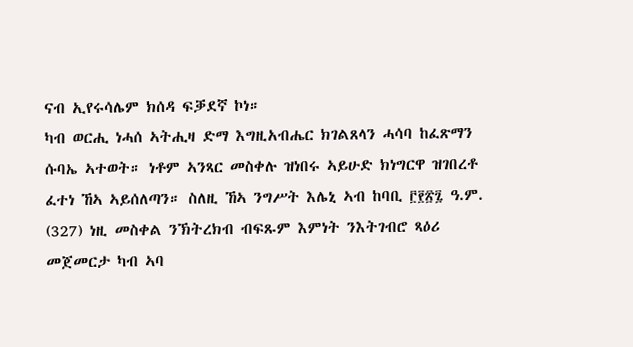ናብ ኢየሩሳሌም ክሰዳ ፍቓደኛ ኮነ።
ካብ ወርሒ ነሓሰ ኣትሒዛ ድማ እግዚአብሔር ክገልጸላን ሓሳባ ከፈጽማን ሱባኤ ኣተወት። ነቶም ኣንጻር መስቀሉ ዝነበሩ ኣይሁድ ክነግርዋ ዝገበረቶ ፈተነ ኸኣ ኣይሰለጣን። ስለዚ ኸኣ ንግሥት እሌኒ ኣብ ከባቢ ፫፻፳፯ ዓ.ም. (327) ነዚ መስቀል ንኽትረክብ ብፍጹም እምነት ንእትገብሮ ጻዕሪ መጀመርታ ካብ ኣባ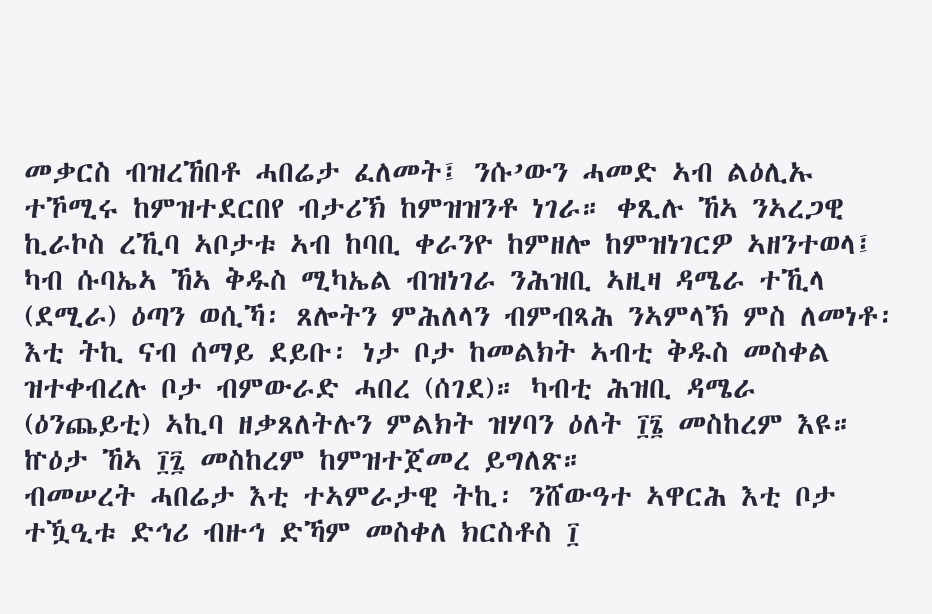መቃርስ ብዝረኸበቶ ሓበሬታ ፈለመት፤ ንሱ’ውን ሓመድ ኣብ ልዕሊኡ ተኾሚሩ ከምዝተደርበየ ብታሪኽ ከምዝዝንቶ ነገራ። ቀጺሉ ኸኣ ንኣረጋዊ ኪራኮስ ረኺባ ኣቦታቱ ኣብ ከባቢ ቀራንዮ ከምዘሎ ከምዝነገርዎ ኣዘንተወላ፤ ካብ ሱባኤኣ ኸኣ ቅዱስ ሚካኤል ብዝነገራ ንሕዝቢ ኣዚዛ ዳሜራ ተኺላ (ደሚራ) ዕጣን ወሲኻ፡ ጸሎትን ምሕለላን ብምብጻሕ ንኣምላኽ ምስ ለመነቶ፡ እቲ ትኪ ናብ ሰማይ ደይቡ፡ ነታ ቦታ ከመልክት ኣብቲ ቅዱስ መስቀል ዝተቀብረሉ ቦታ ብምውራድ ሓበረ (ሰገደ)። ካብቲ ሕዝቢ ዳሜራ (ዕንጨይቲ) ኣኪባ ዘቃጸለትሉን ምልክት ዝሃባን ዕለት ፲፮ መስከረም እዩ። ኵዕታ ኸኣ ፲፯ መስከረም ከምዝተጀመረ ይግለጽ።
ብመሠረት ሓበሬታ እቲ ተኣምራታዊ ትኪ፡ ንሸውዓተ ኣዋርሕ እቲ ቦታ ተዃዒቱ ድኅሪ ብዙኅ ድኻም መስቀለ ክርስቶስ ፲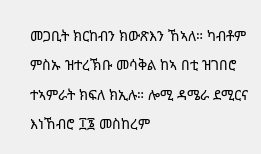መጋቢት ክርከብን ክውጽእን ኸኣለ። ካብቶም ምስኡ ዝተረኽቡ መሳቅል ከኣ በቲ ዝገበሮ ተኣምራት ክፍለ ክኢሉ። ሎሚ ዳሜራ ደሚርና እነኸብሮ ፲፮ መስከረም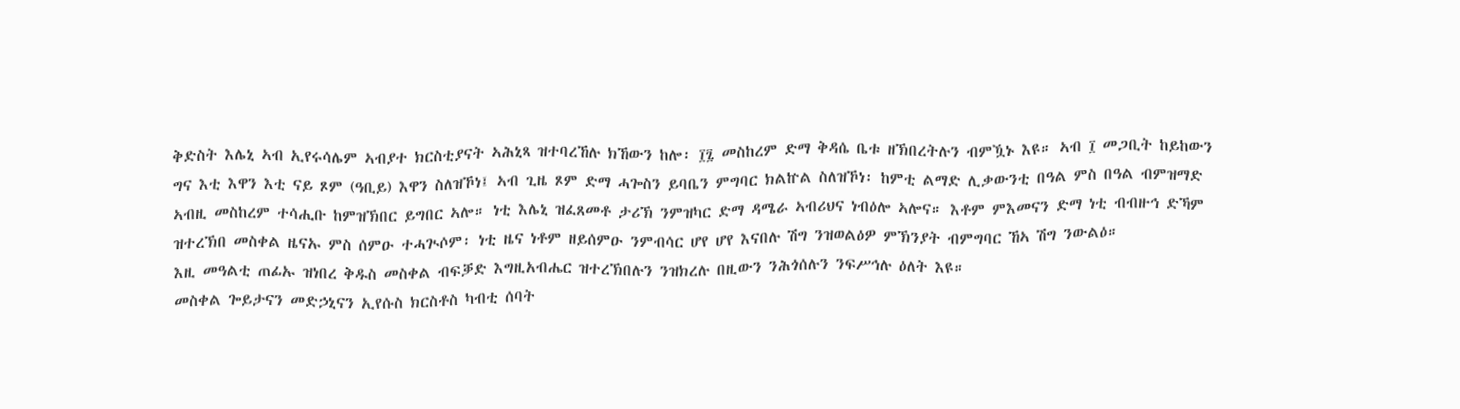ቅድስት እሌኒ ኣብ ኢየሩሳሌም ኣብያተ ክርስቲያናት ኣሕኒጻ ዝተባረኸሉ ክኸውን ከሎ፡ ፲፯ መስከረም ድማ ቅዳሴ ቤቱ ዘኽበረትሉን ብምዃኑ እዩ። ኣብ ፲ መጋቢት ከይከውን ግና እቲ እዋን እቲ ናይ ጾም (ዓቢይ) እዋን ስለዝኾነ፤ ኣብ ጊዜ ጾም ድማ ሓጐስን ይባቤን ምግባር ክልኵል ስለዝኾነ፡ ከምቲ ልማድ ሊቃውንቲ በዓል ምስ በዓል ብምዝማድ ኣብዚ መስከረም ተሳሒቡ ከምዝኽበር ይግበር ኣሎ። ነቲ እሌኒ ዝፈጸመቶ ታሪኽ ንምዝካር ድማ ዳሜራ ኣብሪህና ነብዕሎ ኣሎና። እቶም ምእመናን ድማ ነቲ ብብዙኅ ድኻም ዝተረኽበ መስቀል ዜናኡ ምስ ሰምዑ ተሓጒሶም፡ ነቲ ዜና ነቶም ዘይሰምዑ ንምብሳር ሆየ ሆየ እናበሉ ሽግ ንዝወልዕዎ ምኽንያት ብምግባር ኸኣ ሽግ ንውልዕ።
እዚ መዓልቲ ጠፊኡ ዝነበረ ቅዱስ መስቀል ብፍቓድ እግዚአብሔር ዝተረኽበሉን ንዝክረሉ በዚውን ንሕጎሰሉን ንፍሥኅሉ ዕለት እዩ።
መስቀል ጐይታናን መድኃኒናን ኢየሱስ ክርስቶስ ካብቲ ሰባት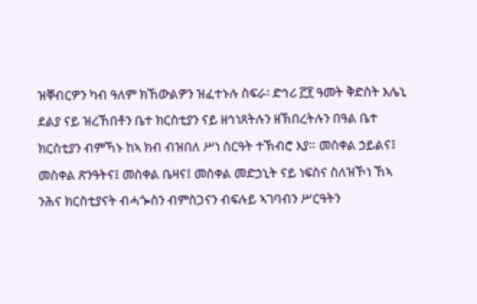ዝቐብርዎን ካብ ዓለም ክኸውልዎን ዝፈተኑሉ ስፍራ፡ ድኅሪ ፫፻ ዓመት ቅድስት እሌኒ ደልያ ናይ ዝረኸበቶን ቤተ ክርስቲያን ናይ ዘኅነጸትሉን ዘኽበረትሉን በዓል ቤተ ክርስቲያን ብምኻኑ ከኣ ክብ ብዝበለ ሥነ ስርዓት ተኽብሮ እያ። መስቀል ኃይልና፤ መስቀል ጽንዓትና፤ መስቀል ቤዛና፤ መስቀል መድኃኒት ናይ ነፍስና ስለዝኾነ ኸኣ ንሕና ክርስቲያናት ብሓጐስን ብምስጋናን ብፍሉይ ኣገባብን ሥርዓትን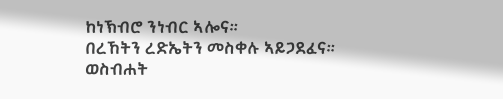ከነኽብሮ ንነብር ኣሎና።
በረኸትን ረድኤትን መስቀሉ ኣይጋደፈና።
ወስብሐት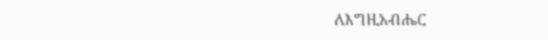ለእግዚአብሔር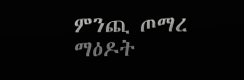ምንጪ ጦማረ ማዕዶት